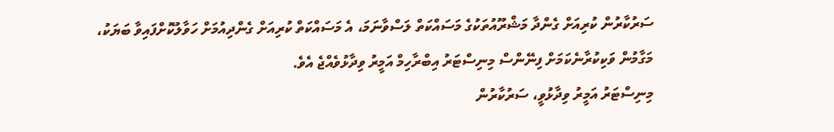ސަރުކާރުން ކުރިއަށް ގެންދާ މަޝްރޫއުތަކުގެ މަސައްކަތް ލަސްވާނަމަ، އެ މަސައްކަތް ކުރިއަށް ގެންދިއުމަށް ހަވާލުކޮށްފައިވާ ބަޔަކު، މަގާމުން ވަކިކުރާނެކަމަށް ފިނޭންސް މިނިސްޓަރު އިބްރާހިމް އަމީރު ވިދާޅުވެއްޖެ އެވެ.
މިނިސްޓަރު އަމީރު ވިދާޅުވީ، ސަރުކާރުން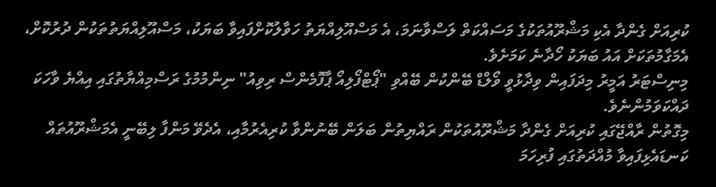ކުރިއަށް ގެންދާ އެކި މަޝްރޫއުތަކުގެ މަސައްކަތް ލަސްވާނަމަ، އެ މަސްއޫލިއްޔަތު ހަވާލުކޮށްފައިވާ ބަޔަކު، މަސްއޫލިއްޔަތުތަކުން ދުރުކޮށް، އެމަގާމުތަކަށް އައު ބަޔަކު ހޯދާނެ ކަމަށެވެ.
މިނިސްޓަރު އަމީރު މިދަފައިން ވިދާޅުވީ ވޯލްޑް ބޭންކުން ބޭއްވި "ޕޯޓްފޯލިއޯ ޕާފޮމެންސް ރިވިއު" ނިންމުމުގެ ރަސްމިއްޔާތުގައި އިއްޔެ ވާހަކަ ދައްކަވަމުންނެވެ.
މިގޮތުން ރާއްޖޭގައި ކުރިއަށް ގެންދާ މަޝްރޫއުތަކުން ރައްޔިތުން ބަލަން ބޭނުންވާ ކުރިއެރުމާއި، އެދެވޭ މަންފާ ލިބޭނީ އެމަޝްރޫއުތައް ކަނޑައެޅިފައިވާ މުއްދަތުގައި ފުރިހަމަ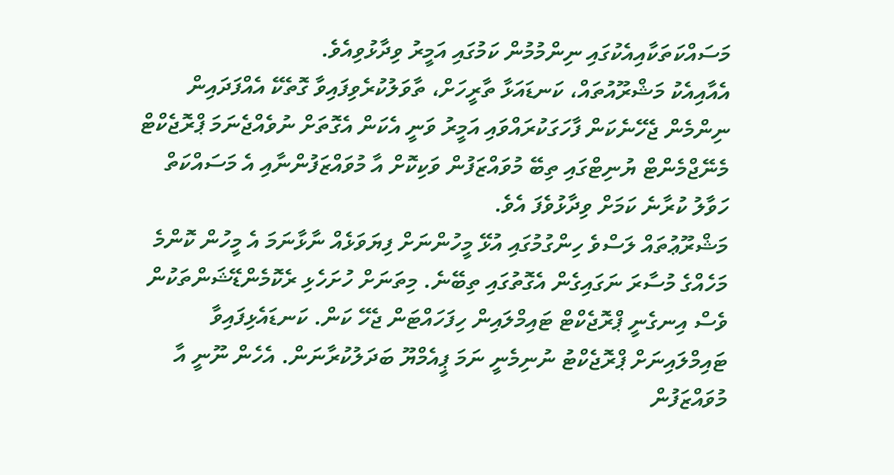މަސައްކަތަކާއިއެކުގައި ނިންމުމުން ކަމުގައި އަމީރު ވިދާޅުވިއެވެ.
އެއާއިއެކު މަޝްރޫއުތައް، ކަނޑައަޅާ ތާރީހަށް، ތާވަލުކުރެވިފައިވާ ގޮތެކޭ އެއްފަދައިން ނިންމެން ޖެހޭނެކަން ފާހަގަކުރައްވައި އަމީރު ވަނީ އެކަން އެގޮތަށް ނުވެއްޖެނަމަ ޕްރޮޖެކްޓް މެނޭޖްމެންޓް ޔުނިޓްގައި ތިބޭ މުވައްޒަފުން ވަކިކޮށް އާ މުވައްޒަފުންނާއި އެ މަސައްކަތް ހަވާލު ކުރާނެ ކަމަށް ވިދާޅުވެފަ އެވެ.
މަޝްރޫޢުތައް ލަސްވެ ހިންގުމުގައި އުޅޭ މީހުންނަށް ފިޔަވަޅެއް ނާޅާނަމަ އެ މީހުން ކޮންމެ މަހެއްގެ މުސާރަ ނަގައިގެން އެގޮތުގައި ތިބޭނެ. މިތަނަށް ހުށަހެޅި ރެކޮމެންޑޭޝަންތަކުން ވެސް އިނގެނީ ޕްރޮޖެކްޓް ޓައިމްލައިން ހިފަހައްޓަން ޖެހޭ ކަން. ކަނޑައެޅިފައިވާ ޓައިމްލައިނަށް ޕްރޮޖެކްޓު ނުނިމެނީ ނަމަ ޕީއެމްޔޫ ބަދަލުކުރާނަން. އެހެން ނޫނީ އާ މުވައްޒަފުން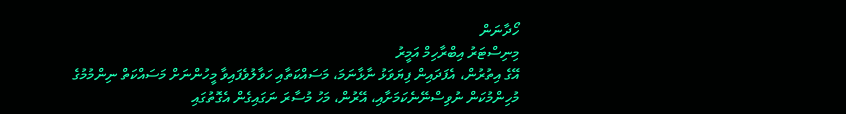ހޯދާނަން
މިނިސްޓަރު އިބްރާހިމް އަމީރު
އޭގެ އިތުރުން، އެފަދައިން ފިޔަވަޅު ނާޅާނަމަ، މަސައްކަތާއި ހަވާލުވެފައިވާ މީހުންނަށް މަސައްކަތް ނިންމުމުގެ މުހިންމުކަން ނުވިސްނޭނެކަމަށާއި، އޭރުން، މަހު މުސާރަ ނަގައިގެން އެގޮތުގައި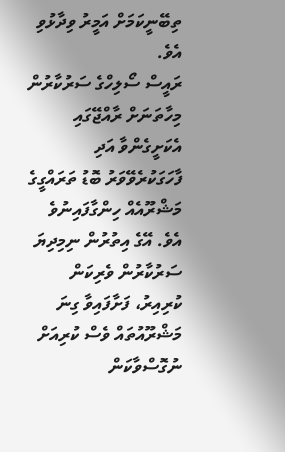ތިބޭނީކަމަށް އަމީރު ވިދާޅުވި އެވެ.
ރައީސް ސޯލިހްގެ ސަރުކާރުން މިހާތަނަށް ރާއްޖޭގައި އެކަށީގެންވާ އަދި ފާހަގަކުރެވޭވަރު ބޮޑު ތަރައްގީގެ މަޝްރޫއެއް ހިންގާފައިނުވެ އެވެ. އޭގެ އިތުރުން ނިމިދިޔަ ސަރުކާރުން ވެރިކަން ކުރިއިރު، ފަށާފައިވާ ގިނަ މަޝްރޫއުތައް ވެސް ކުރިއަށް ނުގޮސްވާކަން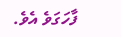ފާހަގަވެ އެވެ.